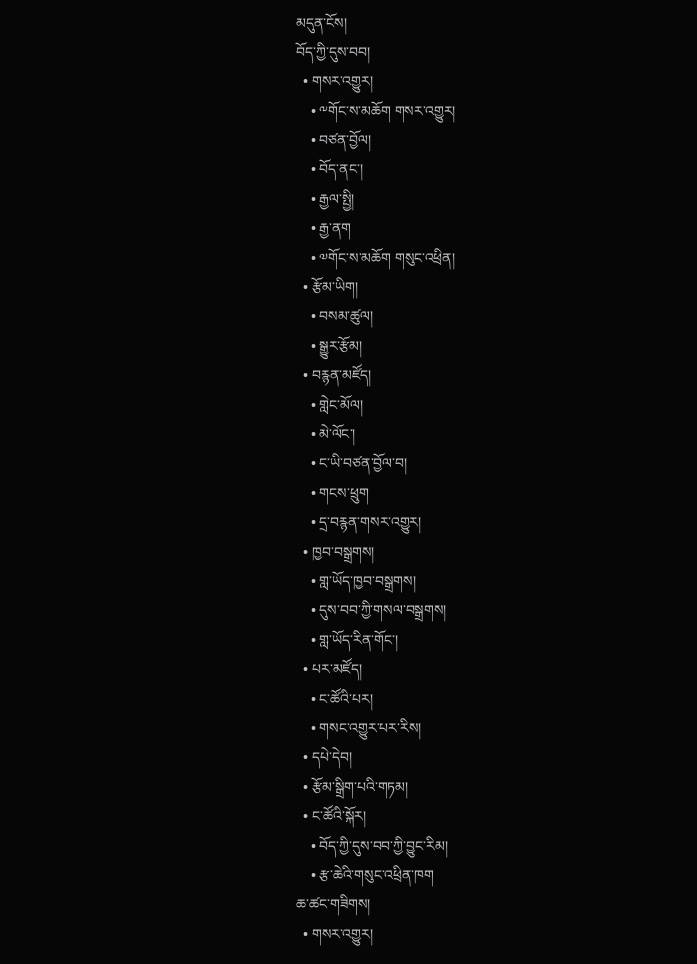མདུན་ངོས།
བོད་ཀྱི་དུས་བབ།
  • གསར་འགྱུར།
    • ༸གོང་ས་མཆོག གསར་འགྱུར།
    • བཙན་བྱོལ།
    • བོད་ནང་།
    • རྒྱལ་སྤྱི།
    • རྒྱ་ནག
    • ༧གོང་ས་མཆོག གསུང་འཕྲིན།
  • རྩོམ་ཡིག།
    • བསམ་ཚུལ།
    • སྒྱུར་རྩོམ།
  • བརྙན་མཛོད།
    • གླེང་མོལ།
    • མེ་ལོང་།
    • ང་ཡི་བཙན་བྱོལ་བ།
    • གངས་ཕྲུག
    • དྲ་བརྙན་གསར་འགྱུར།
  • ཁྱབ་བསྒྲགས།
    • གླ་ཡོད་ཁྱབ་བསྒྲགས།
    • དུས་བབ་ཀྱི་གསལ་བསྒྲགས།
    • གླ་ཡོད་རིན་གོང་།
  • པར་མཛོད།
    • ང་ཚོའི་པར།
    • གསང་འགྱུར་པར་རིས།
  • དཔེ་དེབ།
  • རྩོམ་སྒྲིག་པའི་གཏམ།
  • ང་ཚོའི་སྐོར།
    • བོད་ཀྱི་དུས་བབ་ཀྱི་བྱུང་རིམ།
    • རྩ་ཆེའི་གསུང་འཕྲིན་ཁག
ཆ་ཚང་གཟིགས།
  • གསར་འགྱུར།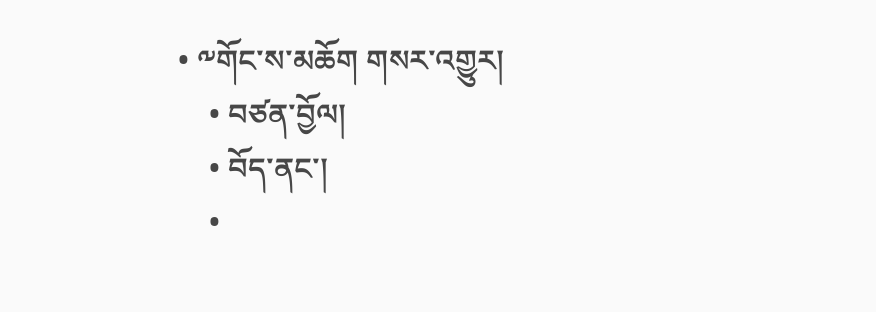• ༸གོང་ས་མཆོག གསར་འགྱུར།
    • བཙན་བྱོལ།
    • བོད་ནང་།
    •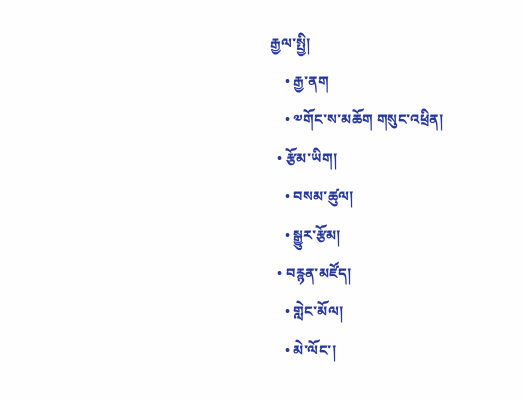རྒྱལ་སྤྱི།
    • རྒྱ་ནག
    • ༧གོང་ས་མཆོག གསུང་འཕྲིན།
  • རྩོམ་ཡིག།
    • བསམ་ཚུལ།
    • སྒྱུར་རྩོམ།
  • བརྙན་མཛོད།
    • གླེང་མོལ།
    • མེ་ལོང་།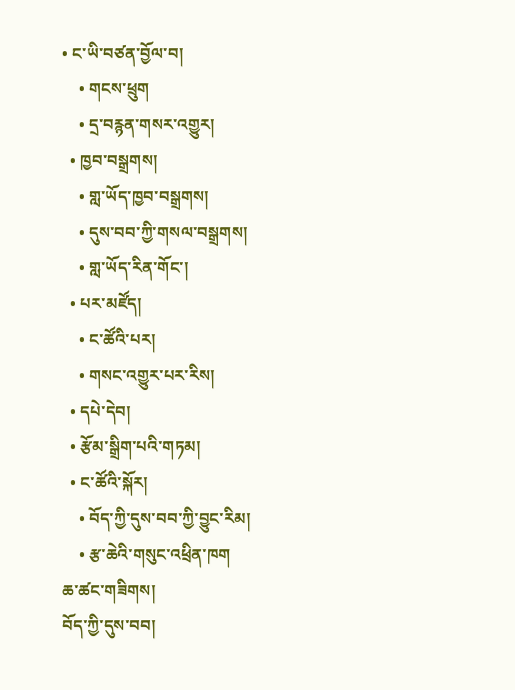• ང་ཡི་བཙན་བྱོལ་བ།
    • གངས་ཕྲུག
    • དྲ་བརྙན་གསར་འགྱུར།
  • ཁྱབ་བསྒྲགས།
    • གླ་ཡོད་ཁྱབ་བསྒྲགས།
    • དུས་བབ་ཀྱི་གསལ་བསྒྲགས།
    • གླ་ཡོད་རིན་གོང་།
  • པར་མཛོད།
    • ང་ཚོའི་པར།
    • གསང་འགྱུར་པར་རིས།
  • དཔེ་དེབ།
  • རྩོམ་སྒྲིག་པའི་གཏམ།
  • ང་ཚོའི་སྐོར།
    • བོད་ཀྱི་དུས་བབ་ཀྱི་བྱུང་རིམ།
    • རྩ་ཆེའི་གསུང་འཕྲིན་ཁག
ཆ་ཚང་གཟིགས།
བོད་ཀྱི་དུས་བབ།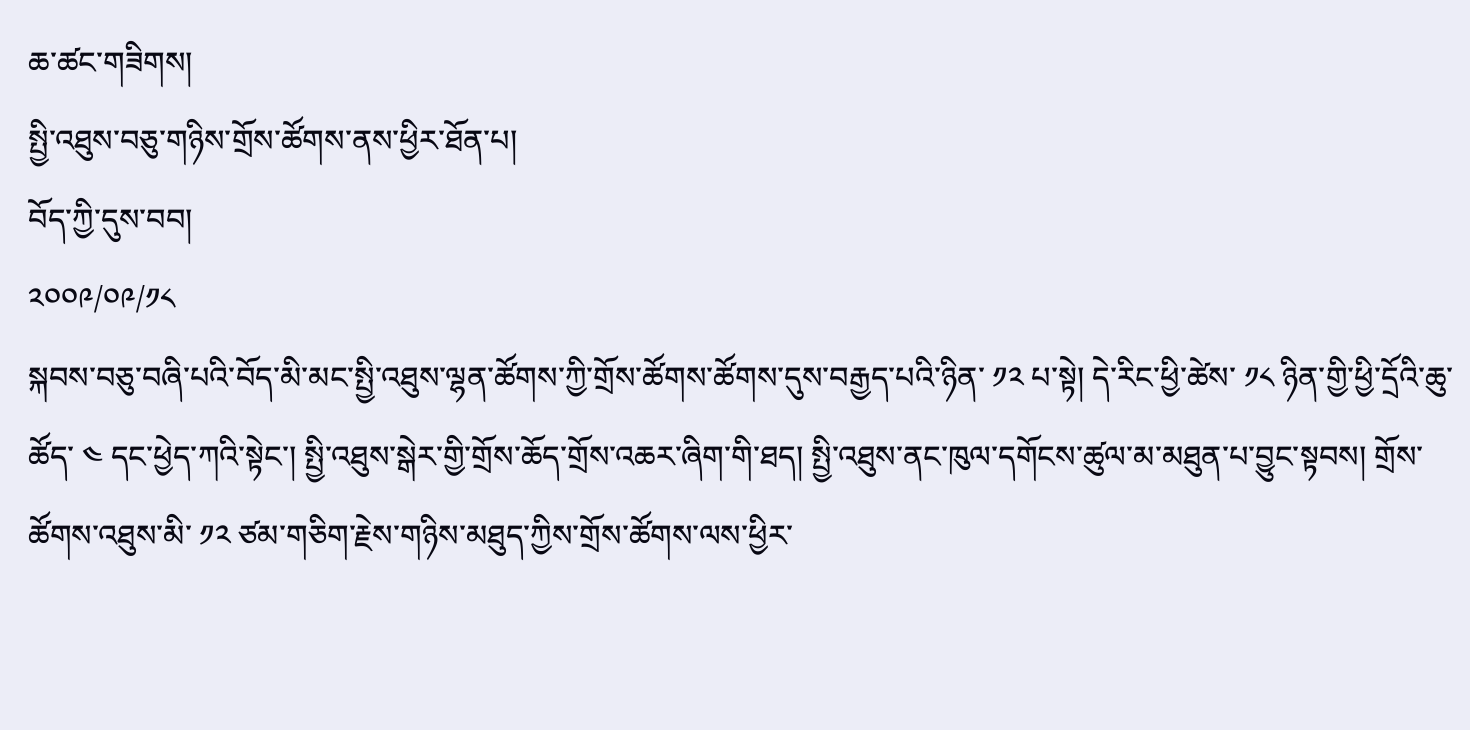ཆ་ཚང་གཟིགས།
སྤྱི་འཐུས་བཅུ་གཉིས་གྲོས་ཚོགས་ནས་ཕྱིར་ཐོན་པ།
བོད་ཀྱི་དུས་བབ།
༢༠༠༩/༠༩/༡༨
སྐབས་བཅུ་བཞི་པའི་བོད་མི་མང་སྤྱི་འཐུས་ལྷན་ཚོགས་ཀྱི་གྲོས་ཚོགས་ཚོགས་དུས་བརྒྱད་པའི་ཉིན་ ༡༢ པ་སྟེ། དེ་རིང་ཕྱི་ཚེས་ ༡༨ ཉིན་གྱི་ཕྱི་དྲོའི་ཆུ་ཚོད་ ༤ དང་ཕྱེད་ཀའི་སྟེང་། སྤྱི་འཐུས་སྒེར་གྱི་གྲོས་ཆོད་གྲོས་འཆར་ཞིག་གི་ཐད། སྤྱི་འཐུས་ནང་ཁུལ་དགོངས་ཚུལ་མ་མཐུན་པ་བྱུང་སྟབས། གྲོས་ཚོགས་འཐུས་མི་ ༡༢ ཙམ་གཅིག་རྗེས་གཉིས་མཐུད་ཀྱིས་གྲོས་ཚོགས་ལས་ཕྱིར་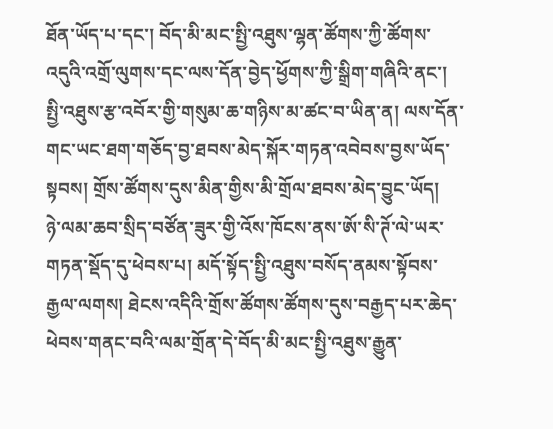ཐོན་ཡོད་པ་དང་། བོད་མི་མང་སྤྱི་འཐུས་ལྷན་ཚོགས་ཀྱི་ཚོགས་འདུའི་འགྲོ་ལུགས་དང་ལས་དོན་བྱེད་ཕྱོགས་ཀྱི་སྒྲིག་གཞིའི་ནང་། སྤྱི་འཐུས་རྩ་འབོར་གྱི་གསུམ་ཆ་གཉིས་མ་ཚང་བ་ཡིན་ན། ལས་དོན་གང་ཡང་ཐག་གཅོད་བྱ་ཐབས་མེད་སྐོར་གཏན་འབེབས་བྱས་ཡོད་སྟབས། གྲོས་ཚོགས་དུས་མིན་གྱིས་མི་གྲོལ་ཐབས་མེད་བྱུང་ཡོད།
ཉེ་ལམ་ཆབ་སྲིད་བཙོན་ཟུར་གྱི་འོས་ཁོངས་ནས་ཨོ་སི་ཊོ་ལེ་ཡར་གཏན་སྡོད་དུ་ཕེབས་པ། མདོ་སྟོད་སྤྱི་འཐུས་བསོད་ནམས་སྟོབས་རྒྱལ་ལགས། ཐེངས་འདིའི་གྲོས་ཚོགས་ཚོགས་དུས་བརྒྱད་པར་ཆེད་ཕེབས་གནང་བའི་ལམ་གྲོན་དེ་བོད་མི་མང་སྤྱི་འཐུས་རྒྱུན་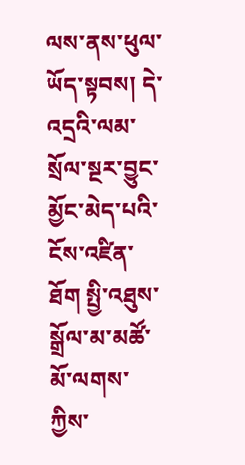ལས་ནས་ཕུལ་ཡོད་སྟབས། དེ་འདྲའི་ལམ་སྲོལ་སྔར་བྱུང་མྱོང་མེད་པའི་ངོས་འཛིན་ཐོག སྤྱི་འཐུས་སྒྲོལ་མ་མཚོ་མོ་ལགས་ཀྱིས་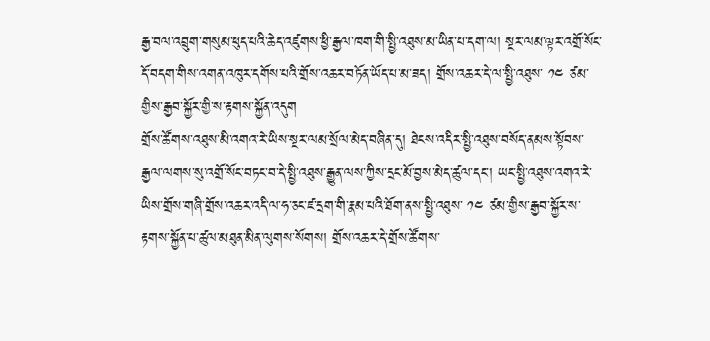རྒྱ་བལ་འབྲུག་གསུམ་ཕུད་པའི་ཆེད་འཛུགས་ཕྱི་རྒྱལ་ཁག་གི་སྤྱི་འཐུས་མ་ཡིན་པ་དག་ལ། སྔར་ལམ་ལྟར་འགྲོ་སོང་དོ་བདག་གིས་འགན་འཁུར་དགོས་པའི་གྲོས་འཆར་བཏོན་ཡོད་པ་མ་ཟད། གྲོས་འཆར་དེ་ལ་སྤྱི་འཐུས་ ༡༤ ཙམ་གྱིས་རྒྱབ་སྐྱོར་གྱི་ས་རྟགས་སྐྱོན་འདུག
གྲོས་ཚོགས་འཐུས་མི་འགའ་རེ་ཡིས་སྔར་ལམ་སྲོལ་མེད་བཞིན་དུ། ཐེངས་འདིར་སྤྱི་འཐུས་བསོད་ནམས་སྟོབས་རྒྱལ་ལགས་སུ་འགྲོ་སོང་བཏང་བ་དེ་སྤྱི་འཐུས་རྒྱུན་ལས་ཀྱིས་དྲང་མོ་བྱས་མེད་ཚུལ་དང་། ཡང་སྤྱི་འཐུས་འགའ་རེ་ཡིས་གྲོས་གཞི་གྲོས་འཆར་འདི་ལ་ཧ་ཅང་ཛ་དྲག་གི་རྣམ་པའི་ཐོག་ནས་སྤྱི་འཐུས་ ༡༤ ཙམ་གྱིས་རྒྱབ་སྐྱོར་ས་རྟགས་སྐྱོན་པ་ཚུལ་མཐུན་མིན་ལུགས་སོགས། གྲོས་འཆར་དེ་གྲོས་ཚོགས་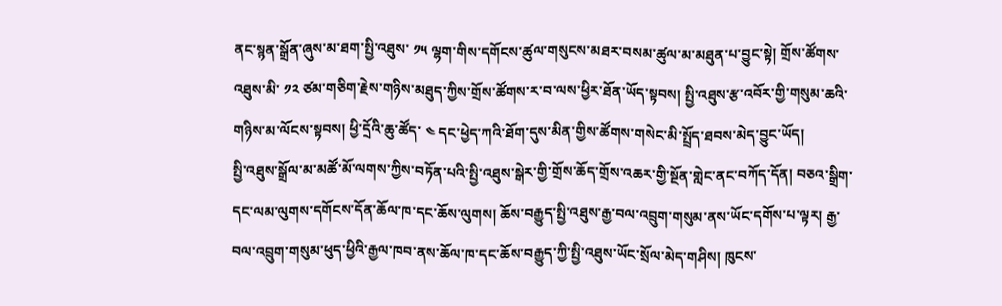ནང་སྙན་སྒྲོན་ཞུས་མ་ཐག་སྤྱི་འཐུས་ ༡༥ ལྷག་གིས་དགོངས་ཚུལ་གསུངས་མཐར་བསམ་ཚུལ་མ་མཐུན་པ་བྱུང་སྟེ། གྲོས་ཚོགས་འཐུས་མི་ ༡༢ ཙམ་གཅིག་རྗེས་གཉིས་མཐུད་ཀྱིས་གྲོས་ཚོགས་ར་བ་ལས་ཕྱིར་ཐོན་ཡོད་སྟབས། སྤྱི་འཐུས་རྩ་འབོར་གྱི་གསུམ་ཆའི་གཉིས་མ་ལོངས་སྟབས། ཕྱི་དྲོའི་ཆུ་ཚོད་ ༤ དང་ཕྱེད་ཀའི་ཐོག་དུས་མིན་གྱིས་ཚོགས་གསེང་མི་སྤྲོད་ཐབས་མེད་བྱུང་ཡོད།
སྤྱི་འཐུས་སྒྲོལ་མ་མཚོ་མོ་ལགས་ཀྱིས་བཏོན་པའི་སྤྱི་འཐུས་སྒེར་གྱི་གྲོས་ཆོད་གྲོས་འཆར་གྱི་སྔོན་གླེང་ནང་བཀོད་དོན། བཅའ་སྒྲིག་དང་ལམ་ལུགས་དགོངས་དོན་ཆོལ་ཁ་དང་ཆོས་ལུགས། ཆོས་བརྒྱུད་སྤྱི་འཐུས་རྒྱ་བལ་འབྲུག་གསུམ་ནས་ཡོང་དགོས་པ་ལྟར། རྒྱ་བལ་འབྲུག་གསུམ་ཕུད་ཕྱིའི་རྒྱལ་ཁབ་ནས་ཆོལ་ཁ་དང་ཆོས་བརྒྱུད་ཀྱི་སྤྱི་འཐུས་ཡོང་སྲོལ་མེད་གཤིས། ཁུངས་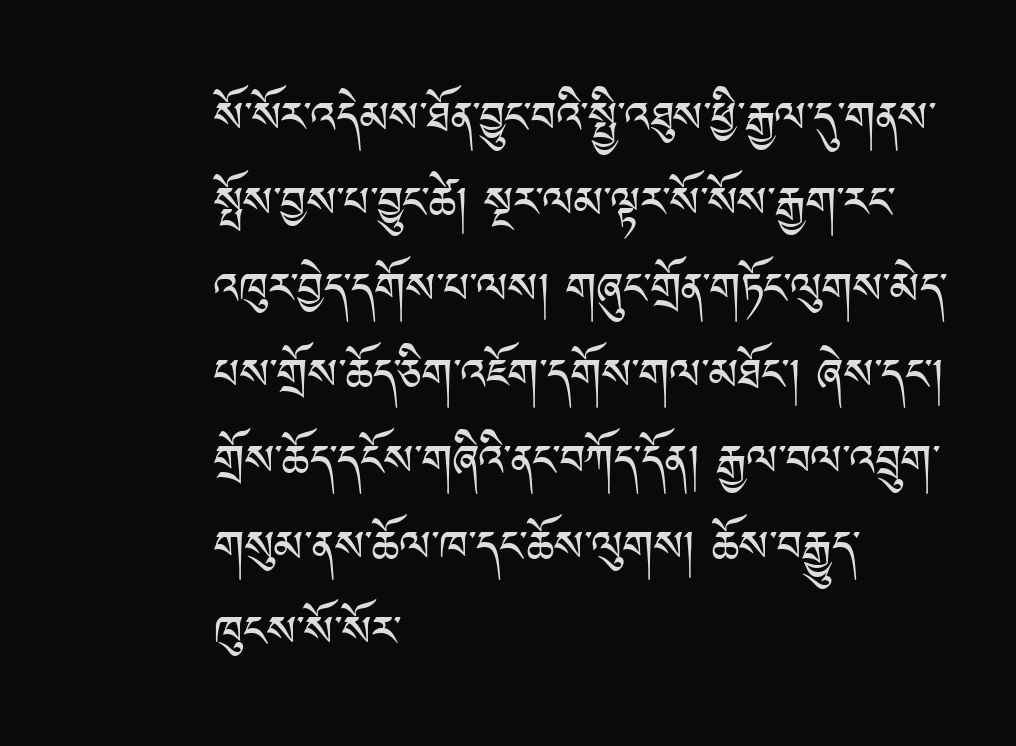སོ་སོར་འདེམས་ཐོན་བྱུང་བའི་སྤྱི་འཐུས་ཕྱི་རྒྱལ་དུ་གནས་སྤོས་བྱས་པ་བྱུང་ཚེ། སྔར་ལམ་ལྟར་སོ་སོས་རྒྱག་རང་འཁུར་བྱེད་དགོས་པ་ལས། གཞུང་གྲོན་གཏོང་ལུགས་མེད་པས་གྲོས་ཆོད་ཅིག་འཇོག་དགོས་གལ་མཐོང་། ཞེས་དང་། གྲོས་ཆོད་དངོས་གཞིའི་ནང་བཀོད་དོན། རྒྱལ་བལ་འབྲུག་གསུམ་ནས་ཆོལ་ཁ་དང་ཆོས་ལུགས། ཆོས་བརྒྱུད་ཁུངས་སོ་སོར་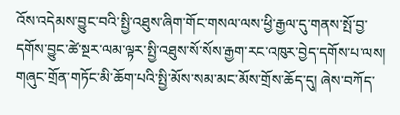འོས་འདེམས་བྱུང་བའི་སྤྱི་འཐུས་ཞིག་གོང་གསལ་ལས་ཕྱི་རྒྱལ་དུ་གནས་སྤོ་བྱ་དགོས་བྱུང་ཚེ་སྔར་ལམ་ལྟར་སྤྱི་འཐུས་སོ་སོས་རྒྱག་རང་འཁུར་བྱེད་དགོས་པ་ལས། གཞུང་གྲོན་གཏོང་མི་ཆོག་པའི་སྤྱི་མོས་སམ་མང་མོས་གྲོས་ཆོད་དུ། ཞེས་བཀོད་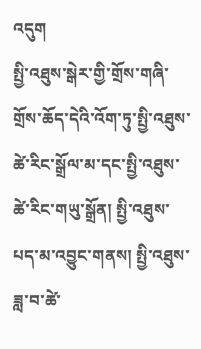འདུག
སྤྱི་འཐུས་སྒེར་གྱི་གྲོས་གཞི་གྲོས་ཆོད་དེའི་འོག་ཏུ་སྤྱི་འཐུས་ཚེ་རིང་སྒྲོལ་མ་དང་སྤྱི་འཐུས་ཚེ་རིང་གཡུ་སྒྲོན། སྤྱི་འཐུས་པད་མ་འབྱུང་གནས། སྤྱི་འཐུས་ཟླ་བ་ཚེ་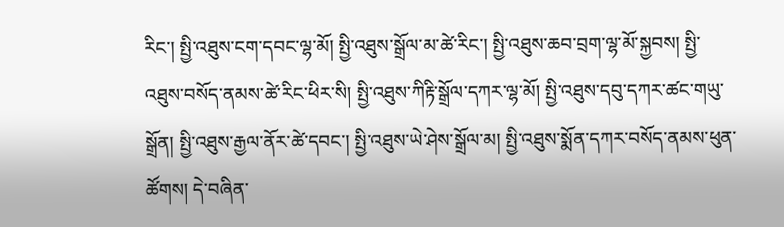རིང་། སྤྱི་འཐུས་ངག་དབང་ལྷ་མོ། སྤྱི་འཐུས་སྒྲོལ་མ་ཚེ་རིང་། སྤྱི་འཐུས་ཆབ་བྲག་ལྷ་མོ་སྐྱབས། སྤྱི་འཐུས་བསོད་ནམས་ཚེ་རིང་ཕིར་སི། སྤྱི་འཐུས་ཀིརྟི་སྒྲོལ་དཀར་ལྷ་མོ། སྤྱི་འཐུས་དབུ་དཀར་ཚང་གཡུ་སྒྲོན། སྤྱི་འཐུས་རྒྱལ་ནོར་ཚེ་དབང་། སྤྱི་འཐུས་ཡེ་ཤེས་སྒྲོལ་མ། སྤྱི་འཐུས་སྨོན་དཀར་བསོད་ནམས་ཕུན་ཚོགས། དེ་བཞིན་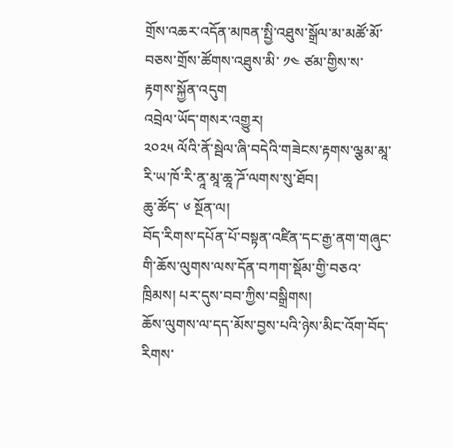གྲོས་འཆར་འདོན་མཁན་སྤྱི་འཐུས་སྒྲོལ་མ་མཚོ་མོ་བཅས་གྲོས་ཚོགས་འཐུས་མི་ ༡༤ ཙམ་གྱིས་ས་རྟགས་སྐྱོན་འདུག
འབྲེལ་ཡོད་གསར་འགྱུར།
༢༠༢༥ ལོའི་ནོ་སྦེལ་ཞི་བདེའི་གཟེངས་རྟགས་ལྕམ་མཱ་རི་ཡ་ཁོ་རི་ནཱ་མཱ་ཆཱ་ཌོ་ལགས་སུ་ཐོབ།
ཆུ་ཚོད་ ༦ སྔོན་ལ།
བོད་རིགས་དཔོན་པོ་བསྟན་འཛིན་དང་རྒྱ་ནག་གཞུང་གི་ཆོས་ལུགས་ལས་དོན་བཀག་སྡོམ་གྱི་བཅའ་ཁྲིམས། པར་དུས་བབ་ཀྱིས་བསྒྲིགས།
ཆོས་ལུགས་ལ་དད་མོས་བྱས་པའི་ཉེས་མིང་འོག་བོད་རིགས་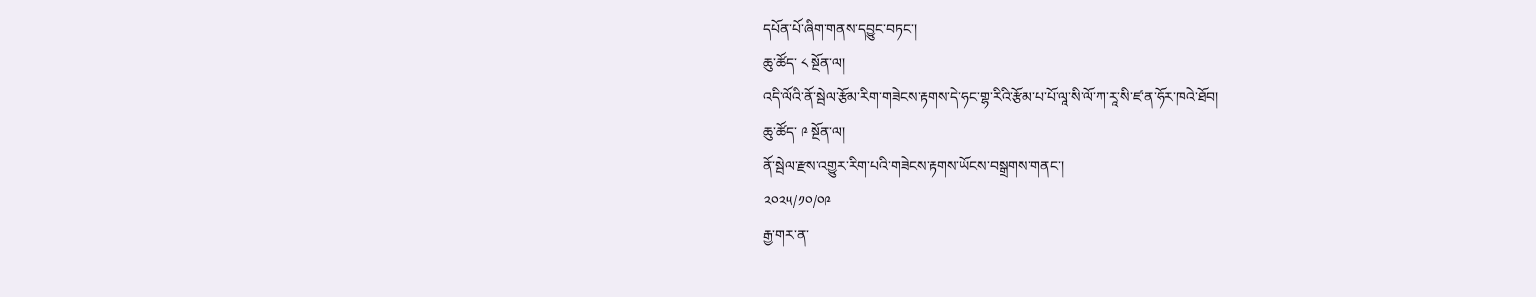དཔོན་པོ་ཞིག་གནས་དབྱུང་བཏང་།
ཆུ་ཚོད་ ༨ སྔོན་ལ།
འདི་ལོའི་ནོ་སྦེལ་རྩོམ་རིག་གཟེངས་རྟགས་དེ་ཧང་གྷ་རིའི་རྩོམ་པ་པོ་ལཱ་སི་ལོ་ཀ་རཱ་སི་ཛ་ན་ཧོར་ཁའེ་ཐོབ།
ཆུ་ཚོད་ ༩ སྔོན་ལ།
ནོ་སྦེལ་རྫས་འགྱུར་རིག་པའི་གཟེངས་རྟགས་ཡོངས་བསྒྲགས་གནང་།
༢༠༢༥/༡༠/༠༩
རྒྱ་གར་ན་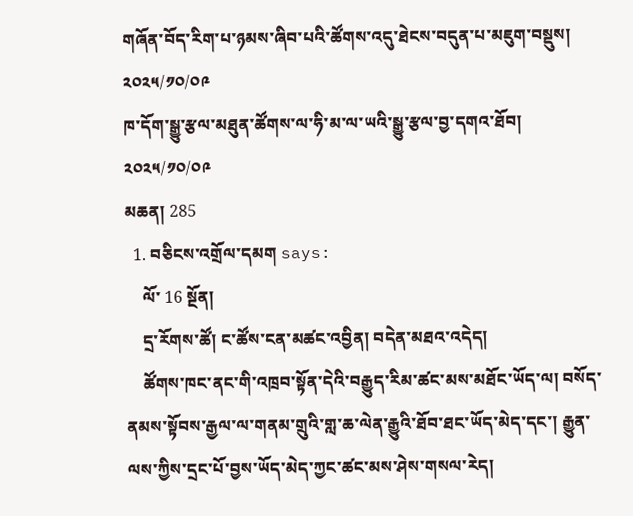གཞོན་བོད་རིག་པ་ཉམས་ཞིབ་པའི་ཚོགས་འདུ་ཐེངས་བདུན་པ་མཇུག་བསྡུས།
༢༠༢༥/༡༠/༠༩
ཁ་དོག་སྒྱུ་རྩལ་མཐུན་ཚོགས་ལ་ཧི་མ་ལ་ཡའི་སྒྱུ་རྩལ་བྱ་དགའ་ཐོབ།
༢༠༢༥/༡༠/༠༩
མཆན། 285
  1. བཅིངས་འགྲོལ་དམག says:
    ལོ་ 16 སྔོན།
    དྲ་རོགས་ཚོ། ང་ཚོས་ངན་མཚང་འབྱིན། བདེན་མཐའ་འདེད།
    ཚོགས་ཁང་ནང་གི་འཁྲབ་སྟོན་དེའི་བརྒྱུད་རིམ་ཚང་མས་མཐོང་ཡོད་ལ། བསོད་ནམས་སྟོབས་རྒྱལ་ལ་གནམ་གྲུའི་གླ་ཆ་ལེན་རྒྱུའི་ཐོབ་ཐང་ཡོད་མེད་དང་། རྒྱུན་ལས་ཀྱིས་དྲང་པོ་བྱས་ཡོད་མེད་ཀྱང་ཚང་མས་ཤེས་གསལ་རེད།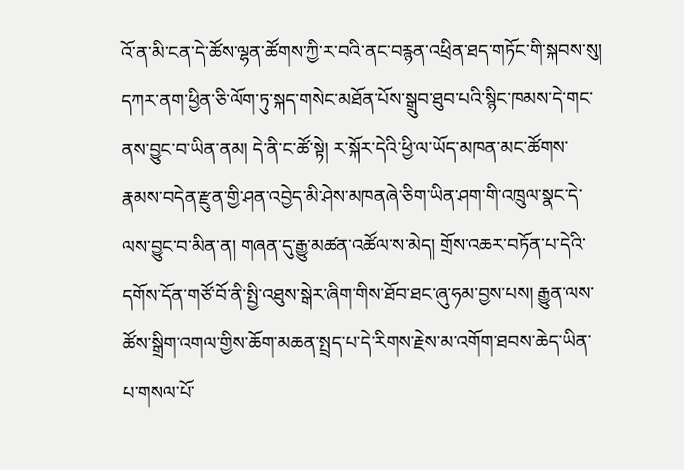འོ་ན་མི་ངན་དེ་ཚོས་ལྷན་ཚོགས་ཀྱི་ར་བའི་ནང་བརྙན་འཕྲིན་ཐད་གཏོང་གི་སྐབས་སུ། དཀར་ནག་ཕྱིན་ཅི་ལོག་ཏུ་སྐད་གསེང་མཐོན་པོས་སྒྲུབ་ཐུབ་པའི་སྙིང་ཁམས་དེ་གང་ནས་བྱུང་བ་ཡིན་ནམ། དེ་ནི་ང་ཚོ་སྟེ། ར་སྐོར་དེའི་ཕྱི་ལ་ཡོད་མཁན་མང་ཚོགས་རྣམས་བདེན་རྫུན་གྱི་ཤན་འབྱེད་མི་ཤེས་མཁནཞེ་ཅིག་ཡིན་ཤག་གི་འཁྲུལ་སྣང་དེ་ལས་བྱུང་བ་མིན་ན། གཞན་དུ་རྒྱུ་མཚན་འཚོལ་ས་མེད། གྲོས་འཆར་བཏོན་པ་དེའི་དགོས་དོན་གཙོ་བོ་ནི་སྤྱི་འཐུས་སྒེར་ཞིག་གིས་ཐོབ་ཐང་ཞུ་ཧམ་བྱས་པས། རྒྱུན་ལས་ཚོས་སྒྲིག་འགལ་གྱིས་ཆོག་མཆན་སྤྲད་པ་དེ་རིགས་རྗེས་མ་འགོག་ཐབས་ཆེད་ཡིན་པ་གསལ་པོ་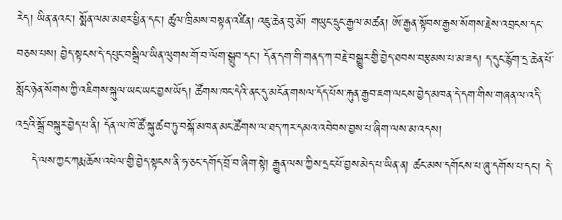རེད། ཡིན་ནའང་། སྨོན་ལམ་མཐར་ཕྱིན་དང་། ཚུལ་ཁྲིམས་བསྟན་འཛིན། འཇུ་ཆེན་བུ་མོ། གཡུང་དྲུང་རྒྱལ་མཚན། ཨོ་རྒྱན་སྟོབས་རྒྱས་སོགས་རྗེས་འབྲངས་དང་བཅས་པས། བྱེད་སྟངས་དེ་དཔུང་བསྒྲིལ་ཡིན་ལུགས་གོ་བ་ལོག་སྒྲུབ་དང་། དོན་དག་གི་གནད་ཀ་བརྗེ་བསྒྱུར་གྱི་བྱེད་ཐབས་བརྩམས་པ་མ་ཟད། ད་དུང་རྙོག་དྲ་ཆེན་པོ་སློང་ཉེན་སོགས་ཀྱི་འཇིགས་སྐུལ་ཡང་ཡང་བྱས་ཡོད། ཚོགས་ཁང་དེའི་ནང་དུ་མངོན་གསལ་དོད་པོས་རྐུན་རྒྱབ་ཇག་ལངས་བྱེད་མཁན་དེ་དག་གིས་གཞན་ལ་འདི་འདྲའི་སྒྲོ་བསྐུར་བྱེད་པ་ནི། དོན་ལ་ཁོ་ཚོ་སྐུ་ཚབ་ཏུ་བསྐོ་མཁན་མང་ཚོགས་ལ་ཐད་ཀར་དམའ་འབེབས་བྱས་པ་ཞིག་ལས་མ་འདས།
    དེ་ལས་ཀྱང་ཀརྨ་ཆོས་འཕེལ་གྱི་བྱེད་སྟངས་ནི་ཧ་ཅང་དགོད་བྲོ་བ་ཞིག་སྟེ། རྒྱུན་ལས་ཀྱིས་དྲང་པོ་བྱས་མེད་པ་ཡིན་ན། ཚང་མས་དགོངས་པ་ཞུ་དགོས་པ་དང་། དེ་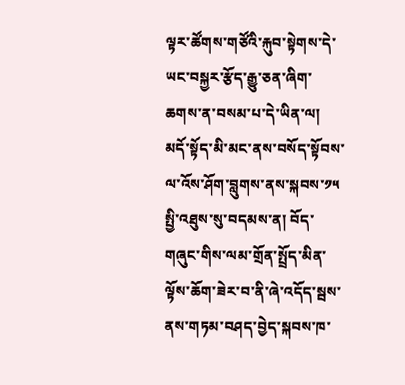ལྟར་ཚོགས་གཙོའི་རྐུབ་སྟེགས་དེ་ཡང་བསྐྱར་རྩོད་རྒྱུ་ཅན་ཞིག་ཆགས་ན་བསམ་པ་དེ་ཡིན་ལ། མདོ་སྟོད་མི་མང་ནས་བསོད་སྟོབས་ལ་འོས་ཤོག་བླུགས་ནས་སྐབས་༡༥ སྤྱི་འཐུས་སུ་བདམས་ན། བོད་གཞུང་གིས་ལམ་གྲོན་སྤྲོད་མིན་ལྟོས་ཆོག་ཟེར་བ་ནི་ཞེ་འདོད་སྦས་ནས་གཏམ་བཤད་བྱེད་སྐབས་ཁ་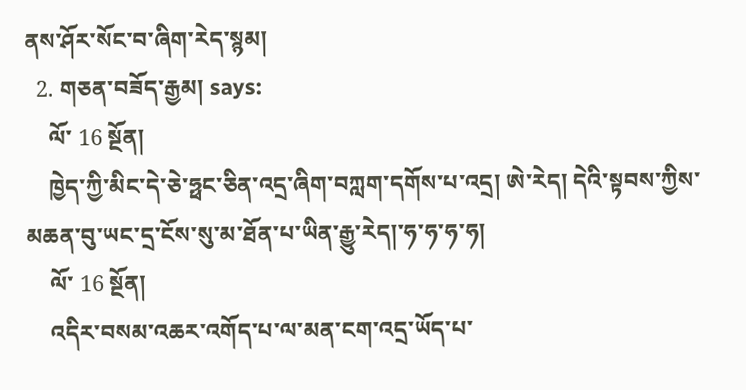ནས་ཤོར་སོང་བ་ཞིག་རེད་སྙམ།
  2. གཅན་བཟོད་རྒྱམ། says:
    ལོ་ 16 སྔོན།
    ཁྱེད་ཀྱི་མིང་དེ་ཅེ་ཧྥང་ཅིན་འདྲ་ཞིག་བཀླག་དགོས་པ་འདྲ། ཨེ་རེད། དེའི་སྟབས་ཀྱིས་མཆན་བུ་ཡང་དྲ་ངོས་སུ་མ་ཐོན་པ་ཡིན་རྒྱུ་རེད།་ཧ་ཧ་ཧ་ཧ།
    ལོ་ 16 སྔོན།
    འདིར་བསམ་འཆར་འགོད་པ་ལ་མན་ངག་འདྲ་ཡོད་པ་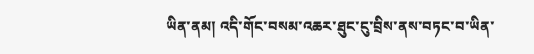ཡིན་ནམ། འདི་གོང་བསམ་འཆར་ཐུང་ངུ་བྲིས་ནས་བཏང་བ་ཡིན་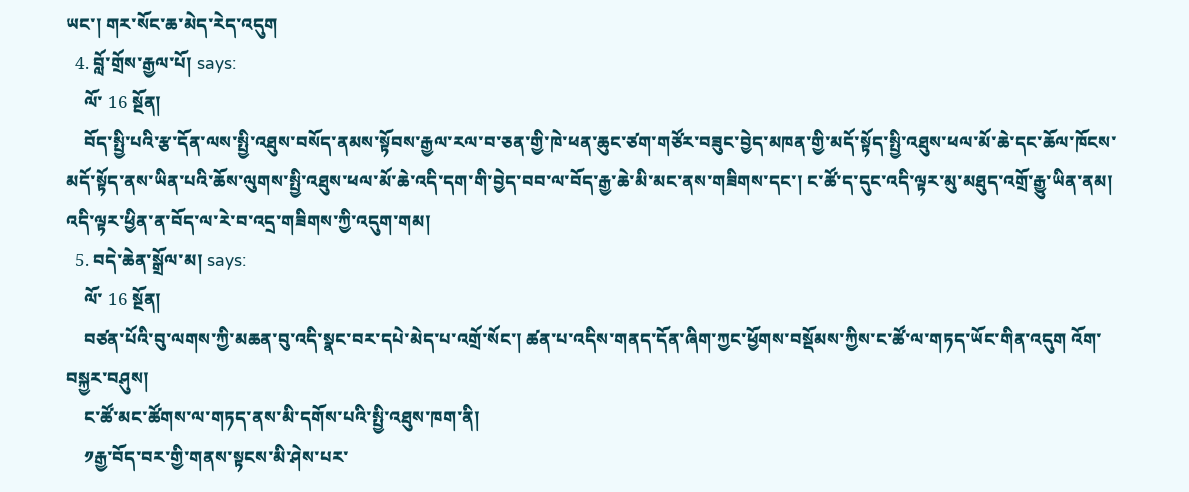ཡང་། གར་སོང་ཆ་མེད་རེད་འདུག
  4. བློ་གྲོས་རྒྱལ་པོ། says:
    ལོ་ 16 སྔོན།
    བོད་སྤྱི་པའི་རྩ་དོན་ལས་སྤྱི་འཐུས་བསོད་ནམས་སྟོབས་རྒྱལ་རལ་བ་ཅན་གྱི་ཁེ་ཕན་ཆུང་ཙག་གཙོར་བཟུང་བྱེད་མཁན་གྱི་མདོ་སྟོད་སྤྱི་འཐུས་ཕལ་མོ་ཆེ་དང་ཆོལ་ཁོངས་མདོ་སྟོད་ནས་ཡིན་པའི་ཆོས་ལུགས་སྤྱི་འཐུས་ཕལ་མོ་ཆེ་འདི་དག་གི་བྱེད་བབ་ལ་བོད་རྒྱ་ཆེ་མི་མང་ནས་གཟིགས་དང་། ང་ཚོ་ད་དུང་འདི་ལྟར་མུ་མཐུད་འགྲོ་རྒྱུ་ཡིན་ནམ། འདི་ལྟར་ཕྱིན་ན་བོད་ལ་རེ་བ་འདྲ་གཟིགས་ཀྱི་འདུག་གམ།
  5. བདེ་ཆེན་སྒྲོལ་མ། says:
    ལོ་ 16 སྔོན།
    བཙན་པོའི་བུ་ལགས་ཀྱི་མཆན་བུ་འདི་སྣང་བར་དཔེ་མེད་པ་འགྲོ་སོང་། ཚན་པ་འདིས་གནད་དོན་ཞིག་ཀྱང་ཕྱོགས་བསྡོམས་ཀྱིས་ང་ཚོ་ལ་གཏད་ཡོང་གིན་འདུག འོག་བསྐྱར་བཤུས།
    ང་ཚོ་མང་ཚོགས་ལ་གཏད་ནས་མི་དགོས་པའི་སྤྱི་འཐུས་ཁག་ནི།
    ༡རྒྱ་བོད་བར་གྱི་གནས་སྟངས་མི་ཤེས་པར་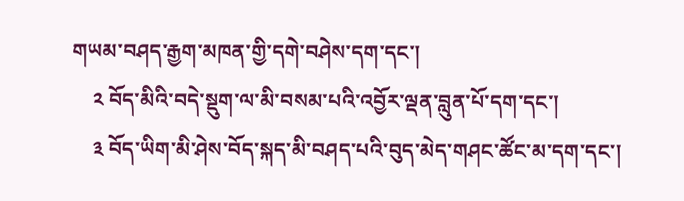གཡམ་བཤད་རྒྱག་མཁན་གྱི་དགེ་བཤེས་དག་དང་།
    ༢ བོད་མིའི་བདེ་སྡུག་ལ་མི་བསམ་པའི་འབྱོར་ལྡན་བླུན་པོ་དག་དང་།
    ༣ བོད་ཡིག་མི་ཤེས་བོད་སྐད་མི་བཤད་པའི་བུད་མེད་གཤང་ཚོང་མ་དག་དང་།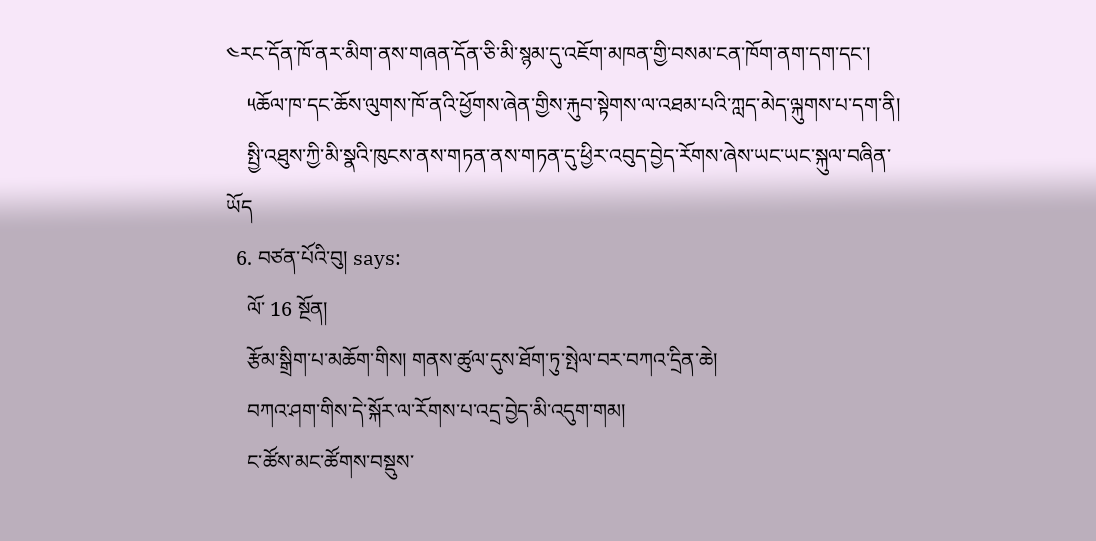༤རང་དོན་ཁོ་ནར་མིག་ནས་གཞན་དོན་ཅི་མི་སྙམ་དུ་འཇོག་མཁན་གྱི་བསམ་ངན་ཁོག་ནག་དག་དང་།
    ༥ཆོལ་ཁ་དང་ཆོས་ལུགས་ཁོ་ནའི་ཕྱོགས་ཞེན་གྱིས་རྐུབ་སྟེགས་ལ་འཐམ་པའི་ཀླད་མེད་ལྐུགས་པ་དག་ནི།
    སྤྱི་འཐུས་ཀྱི་མི་སྣའི་ཁུངས་ནས་གཏན་ནས་གཏན་དུ་ཕྱིར་འབུད་བྱེད་རོགས་ཞེས་ཡང་ཡང་སྐུལ་བཞིན་ཡོད
  6. བཙན་པོའི་བུ། says:
    ལོ་ 16 སྔོན།
    རྩོམ་སྒྲིག་པ་མཆོག་གིས། གནས་ཚུལ་དུས་ཐོག་ཏུ་སྤེལ་བར་བཀའ་དྲིན་ཆེ།
    བཀའ་ཤག་གིས་དེ་སྐོར་ལ་རོགས་པ་འདྲ་བྱེད་མི་འདུག་གམ།
    ང་ཚོས་མང་ཚོགས་བསྡུས་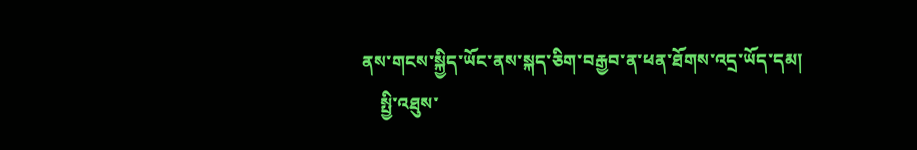ནས་གངས་སྐྱིད་ཡོང་ནས་སྐད་ཅིག་བརྒྱབ་ན་ཕན་ཐོགས་འདྲ་ཡོད་དམ།
    སྤྱི་འཐུས་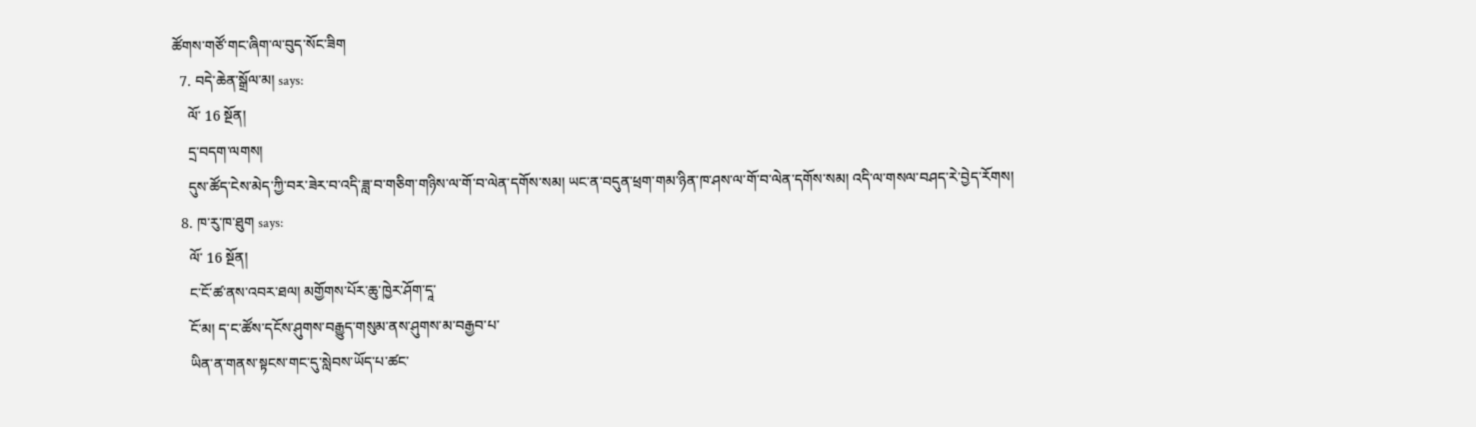ཚོགས་གཙོ་གང་ཞིག་ལ་བུད་སོང་ཟིག
  7. བདེ་ཆེན་སྒྲོལ་མ། says:
    ལོ་ 16 སྔོན།
    དྲ་བདག་ལགས།
    དུས་ཚོད་ངེས་མེད་ཀྱི་བར་ཟེར་བ་འདི་ཟླ་བ་གཅིག་གཉིས་ལ་གོ་བ་ལེན་དགོས་སམ། ཡང་ན་བདུན་ཕྲག་གམ་ཉིན་ཁ་ཤས་ལ་གོ་བ་ལེན་དགོས་སམ། འདི་ལ་གསལ་བཤད་རེ་བྱེད་རོགས།
  8. ཁ་རུ་ཁ་ཐུག says:
    ལོ་ 16 སྔོན།
    ང་ངོ་ཚ་ནས་འབར་ཐལ། མགྱོགས་པོར་ཆུ་ཁྱེར་ཤོག་དཱ་
    ངོ་མ། ད་ང་ཚོས་དངོས་ཤུགས་བརྒྱུད་གསུམ་ནས་ཤུགས་མ་བརྒྱབ་པ་
    ཡིན་ན་གནས་སྟངས་གང་དུ་སླེབས་ཡོད་པ་ཚང་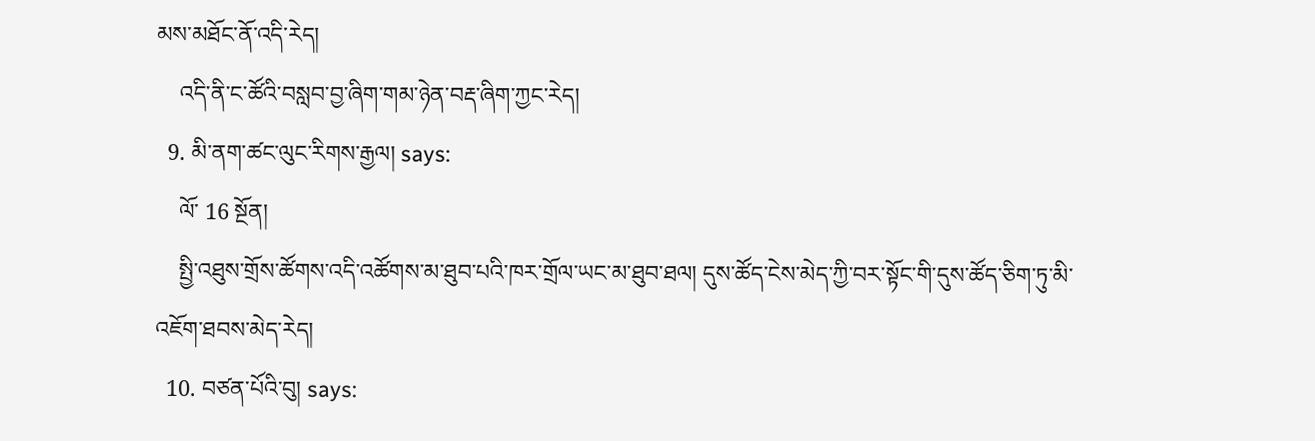མས་མཐོང་ནོ་འདི་རེད།
    འདི་ནི་ང་ཚོའི་བསླབ་བྱ་ཞིག་གམ་ཉེན་བརྡ་ཞིག་ཀྱང་རེད།
  9. མི་ནག་ཚང་ལུང་རིགས་རྒྱལ། says:
    ལོ་ 16 སྔོན།
    སྤྱི་འཐུས་གྲོས་ཚོགས་འདི་འཚོགས་མ་ཐུབ་པའི་ཁར་གྲོལ་ཡང་མ་ཐུབ་ཐལ། དུས་ཚོད་ངེས་མེད་ཀྱི་བར་སྟོང་གི་དུས་ཚོད་ཅིག་ཏུ་མི་འཇོག་ཐབས་མེད་རེད།
  10. བཙན་པོའི་བུ། says: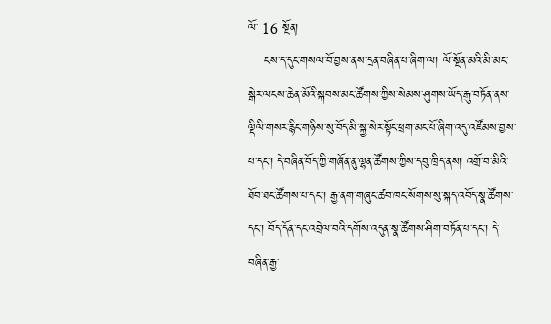ལོ་ 16 སྔོན།
    ངས་ད་དུང་གསལ་བོ་བྱས་ནས་དྲན་བཞིན་པ་ཞིག་ལ། ལོ་སྔོན་མའི་མི་མང་སྒེར་ལངས་ཆེན་མོའི་སྐབས་མང་ཚོགས་ཀྱིས་སེམས་ཤུགས་ཡོད་རྒུ་བཏོན་ནས་ལྡིལི་གསར་རྙིང་གཉིས་སུ་བོད་མི་སྐྱ་སེར་སྟོང་ཕྲག་མང་པོ་ཞིག་འདུ་འཛོམས་བྱས་པ་དང་། དེ་བཞིན་བོད་ཀྱི་གཞོན་ནུ་ལྷན་ཚོགས་ཀྱིས་དབུ་ཁྲིད་ནས། འགྲོ་བ་མིའི་ཐོབ་ཐང་ཚོགས་པ་དང་། རྒྱ་ནག་གཞུང་ཚབ་ཁང་སོགས་སུ་སྐད་འབོད་སྣ་ཚོགས་དང་། བོད་དོན་དང་འབྲེལ་བའི་དགོས་འདུན་སྣ་ཚོགས་ཤིག་བཏོན་པ་དང་། དེ་བཞིན་རྒྱ་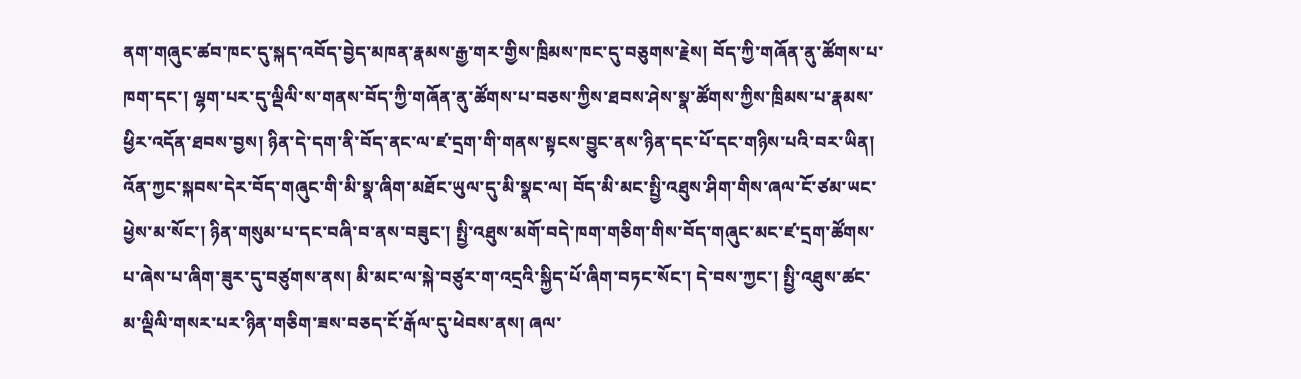ནག་གཞུང་ཚབ་ཁང་དུ་སྐད་འབོད་བྱེད་མཁན་རྣམས་རྒྱ་གར་གྱིས་ཁྲིམས་ཁང་དུ་བཅུགས་རྗེས། བོད་ཀྱི་གཞོན་ནུ་ཚོགས་པ་ཁག་དང་། ལྷག་པར་དུ་ལྡིལི་ས་གནས་བོད་ཀྱི་གཞོན་ནུ་ཚོགས་པ་བཅས་ཀྱིས་ཐབས་ཤེས་སྣ་ཚོགས་ཀྱིས་ཁྲིམས་པ་རྣམས་ཕྱིར་འདོན་ཐབས་བྱས། ཉིན་དེ་དག་ནི་བོད་ནང་ལ་ཛ་དྲག་གི་གནས་སྟངས་བྱུང་ནས་ཉིན་དང་པོ་དང་གཉིས་པའི་བར་ཡིན། འོན་ཀྱང་སྐབས་དེར་བོད་གཞུང་གི་མི་སྣ་ཞིག་མཐོང་ཡུལ་དུ་མི་སྣང་ལ། བོད་མི་མང་སྤྱི་འཐུས་ཤིག་གིས་ཞལ་ངོ་ཙམ་ཡང་ཕྱེས་མ་སོང་། ཉིན་གསུམ་པ་དང་བཞི་བ་ནས་བཟུང་། སྤྱི་འཐུས་མགོ་བདེ་ཁག་གཅིག་གིས་བོད་གཞུང་མང་ཛ་དྲག་ཚོགས་པ་ཞེས་པ་ཞིག་ཟུར་དུ་བཙུགས་ནས། མི་མང་ལ་སྐེ་བཙུར་ག་འདྲའི་སྐྱིད་པོ་ཞིག་བཏང་སོང་། དེ་བས་ཀྱང་། སྤྱི་འཐུས་ཚང་མ་ལྡིལི་གསར་པར་ཉིན་གཅིག་ཟས་བཅད་ངོ་རྒོལ་དུ་ཕེབས་ནས། ཞལ་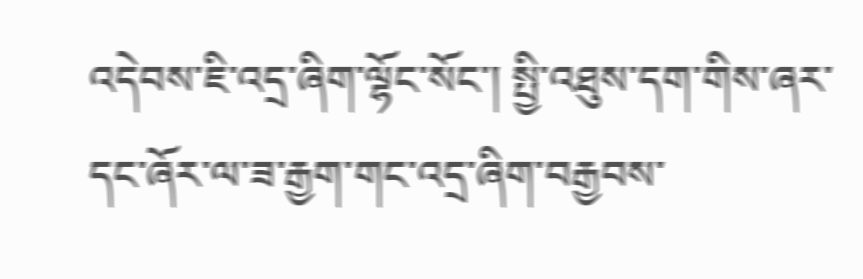འདེབས་ཇི་འདྲ་ཞིག་ལྷོང་སོང་། སྤྱི་འཐུས་དག་གིས་ཞར་དང་ཞོར་ལ་ཟ་རྒྱག་གང་འདྲ་ཞིག་བརྒྱབས་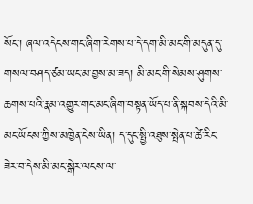སོང་། ཞལ་འདེངས་གང་ཞིག་རེགས་པ་དེ་དག་མི་མང་གི་མདུན་དུ་གསལ་བཤད་ཙམ་ཡང་མ་བྱས་མ་ཟད། མི་མང་གི་སེམས་ཤུགས་ཆགས་པའི་རྣམ་འགྱུར་གང་མང་ཞིག་བསྟན་ཡོད་པ་ནི་སྐབས་དེའི་མི་མང་ཡོངས་ཀྱིས་མཁྱེན་ངེས་ཡིན། ད་དུང་སྤྱི་འཐུས་སྤེན་པ་ཚེ་རིང་ཟེར་བ་དེས་མི་མང་སྒེར་ལངས་ལ་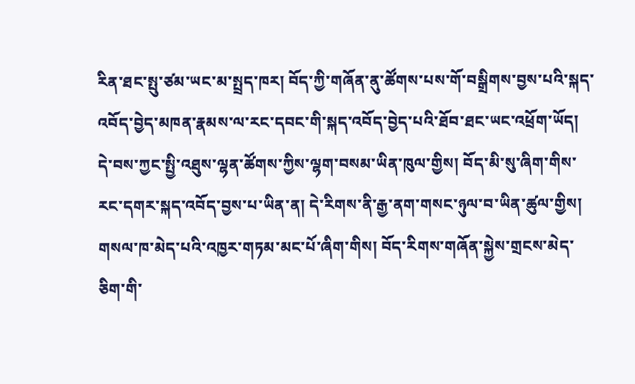རིན་ཐང་སྤུ་ཙམ་ཡང་མ་སྤྲད་ཁར། བོད་ཀྱི་གཞོན་ནུ་ཚོགས་པས་གོ་བསྒྲིགས་བྱས་པའི་སྐད་འབོད་བྱེད་མཁན་རྣམས་ལ་རང་དབང་གི་སྐད་འབོད་བྱེད་པའི་ཐོབ་ཐང་ཡང་འཕྲོག་ཡོད། དེ་བས་ཀྱང་སྤྱི་འཐུས་ལྷན་ཚོགས་ཀྱིས་ལྷག་བསམ་ཡིན་ཁུལ་གྱིས། བོད་མི་སུ་ཞིག་གིས་རང་དགར་སྐད་འབོད་བྱས་པ་ཡིན་ན། དེ་རིགས་ནི་རྒྱ་ནག་གསང་ཉུལ་བ་ཡིན་ཚུལ་གྱིས། གསལ་ཁ་མེད་པའི་འཁྱར་གཏམ་མང་པོ་ཞིག་གིས། བོད་རིགས་གཞོན་སྐྱེས་གྲངས་མེད་ཅིག་གི་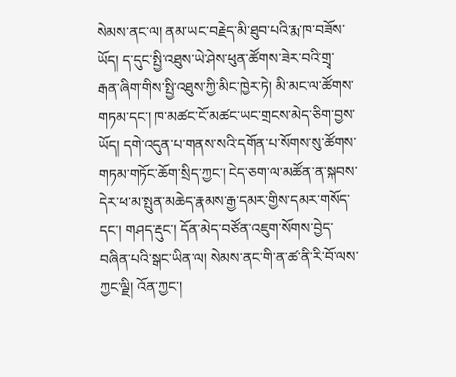སེམས་ནང་ལ། ནམ་ཡང་བརྗེད་མི་ཐུབ་པའི་རྨ་ཁ་བཟོས་ཡོད། ད་དུང་སྤྱི་འཐུས་ཡེ་ཤེས་ཕུན་ཚོགས་ཟེར་བའི་གྲྭ་རྒན་ཞིག་གིས་སྤྱི་འཐུས་ཀྱི་མིང་ཁྱེར་ཏེ། མི་མང་ལ་ཚོགས་གཏམ་དང་། ཁ་མཚང་ངོ་མཚང་ཡང་གྲངས་མེད་ཅིག་བྱས་ཡོད། དགེ་འདུན་པ་གནས་སའི་དགོན་པ་སོགས་སུ་ཚོགས་གཏམ་གཏོང་ཆོག་སྲིད་ཀྱང་། ངེད་ཅག་ལ་མཚོན་ན་སྐབས་དེར་ཕ་མ་སྤུན་མཆེད་རྣམས་རྒྱ་དམར་གྱིས་དམར་གསོད་དང་། གཤད་རྡུང་། དོན་མེད་བཙོན་འཇུག་སོགས་བྱེད་བཞིན་པའི་སྒང་ཡིན་ལ། སེམས་ནང་གི་ན་ཚ་ནི་རི་བོ་ལས་ཀྱང་ལྗི། འོན་ཀྱང་།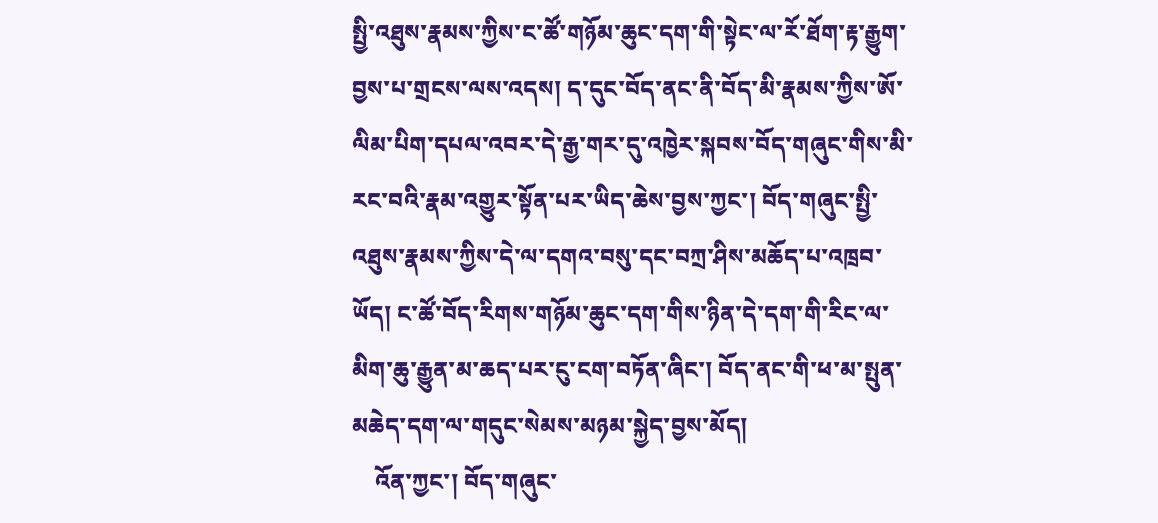སྤྱི་འཐུས་རྣམས་ཀྱིས་ང་ཚོ་གཉོམ་ཆུང་དག་གི་སྟེང་ལ་རོ་ཐོག་རྟ་རྒྱུག་བྱས་པ་གྲངས་ལས་འདས། ད་དུང་བོད་ནང་ནི་བོད་མི་རྣམས་ཀྱིས་ཨོ་ལིམ་པིག་དཔལ་འབར་དེ་རྒྱ་གར་དུ་འཁྱེར་སྐབས་བོད་གཞུང་གིས་མི་རང་བའི་རྣམ་འགྱུར་སྟོན་པར་ཡིད་ཆེས་བྱས་ཀྱང་། བོད་གཞུང་སྤྱི་འཐུས་རྣམས་ཀྱིས་དེ་ལ་དགའ་བསུ་དང་བཀྲ་ཤིས་མཆོད་པ་འཁྲབ་ཡོད། ང་ཚོ་བོད་རིགས་གཉོམ་ཆུང་དག་གིས་ཉིན་དེ་དག་གི་རིང་ལ་མིག་ཆུ་རྒྱུན་མ་ཆད་པར་ངུ་ངག་བཏོན་ཞིང་། བོད་ནང་གི་ཕ་མ་སྤུན་མཆེད་དག་ལ་གདུང་སེམས་མཉམ་སྐྱེད་བྱས་མོད།
    འོན་ཀྱང་། བོད་གཞུང་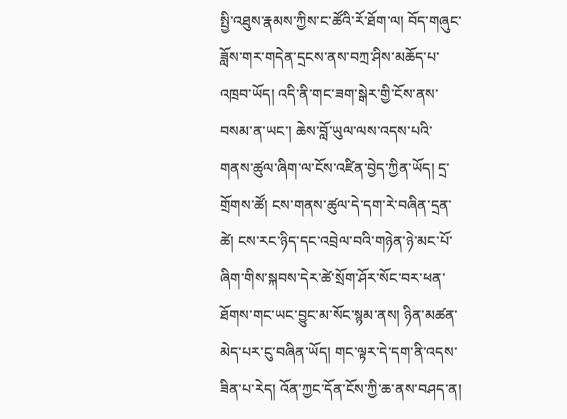སྤྱི་འཐུས་རྣམས་ཀྱིས་ང་ཚོའི་རོ་ཐོག་ལ། བོད་གཞུང་ཟློས་གར་གདེན་དྲངས་ནས་བཀྲ་ཤིས་མཆོད་པ་འཁྲབ་ཡོད། འདི་ནི་གང་ཟག་སྒེར་གྱི་ངོས་ནས་བསམ་ན་ཡང་། ཆེས་བློ་ཡུལ་ལས་འདས་པའི་གནས་ཚུལ་ཞིག་ལ་ངོས་འཛིན་བྱེད་ཀྱིན་ཡོད། དྲ་གྲོགས་ཚོ། ངས་གནས་ཚུལ་དེ་དག་རེ་བཞིན་དྲན་ཚེ། ངས་རང་ཉིད་དང་འབྲེལ་བའི་གཉེན་ཉེ་མང་པོ་ཞིག་གིས་སྐབས་དེར་ཚེ་སྲོག་ཤོར་སོང་བར་ཕན་ཐོགས་གང་ཡང་བྱུང་མ་སོང་སྙམ་ནས། ཉིན་མཚན་མེད་པར་ངུ་བཞིན་ཡོད། གང་ལྟར་དེ་དག་ནི་འདས་ཟིན་པ་རེད། འོན་ཀྱང་དོན་ངོས་ཀྱི་ཆ་ནས་བཤད་ན།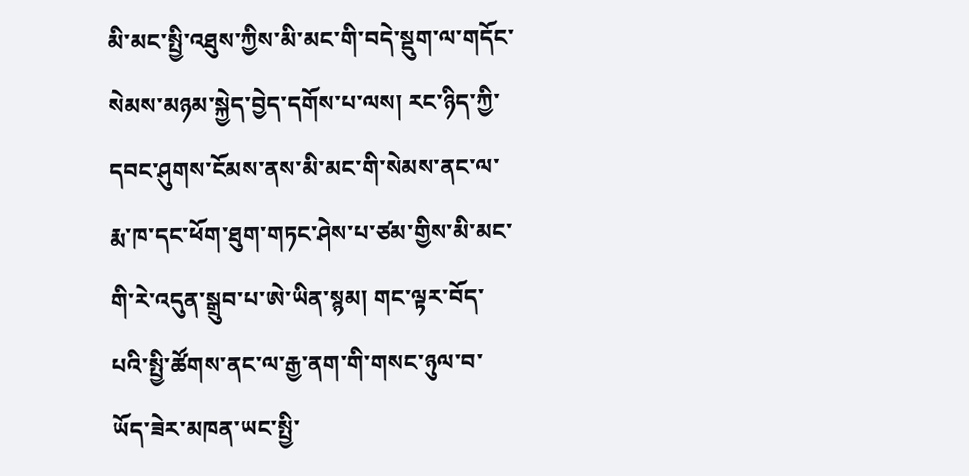མི་མང་སྤྱི་འཐུས་ཀྱིས་མི་མང་གི་བདེ་སྡུག་ལ་གདོང་སེམས་མཉམ་སྐྱེད་བྱེད་དགོས་པ་ལས། རང་ཉིད་ཀྱི་དབང་ཤུགས་ངོམས་ནས་མི་མང་གི་སེམས་ནང་ལ་རྨ་ཁ་དང་ཕོག་ཐུག་གཏང་ཤེས་པ་ཙམ་གྱིས་མི་མང་གི་རེ་འདུན་སྒྲུབ་པ་ཨེ་ཡིན་སྙམ། གང་ལྟར་བོད་པའི་སྤྱི་ཚོགས་ནང་ལ་རྒྱ་ནག་གི་གསང་ཉུལ་བ་ཡོད་ཟེར་མཁན་ཡང་སྤྱི་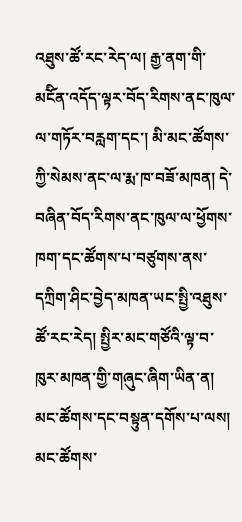འཐུས་ཚོ་རང་རེད་ལ། རྒྱ་ནག་གི་མངོིན་འདོད་ལྟར་བོད་རིགས་ནང་ཁུལ་ལ་གཏོར་བརླག་དང་། མི་མང་ཚོགས་ཀྱི་སེམས་ནང་ལ་རྨ་ཁ་བཟོ་མཁན། དེ་བཞིན་བོད་རིགས་ནང་ཁུལ་ལ་ཕྱོགས་ཁག་དང་ཚོགས་པ་བཙུགས་ནས་དཀྲིག་ཤིང་བྱེད་མཁན་ཡང་སྤྱི་འཐུས་ཚོ་རང་རེད། སྤྱིར་མང་གཙོའི་ལྟ་བ་ཁུར་མཁན་གྱི་གཞུང་ཞིག་ཡིན་ན། མང་ཚོགས་དང་བསྟུན་དགོས་པ་ལས། མང་ཚོགས་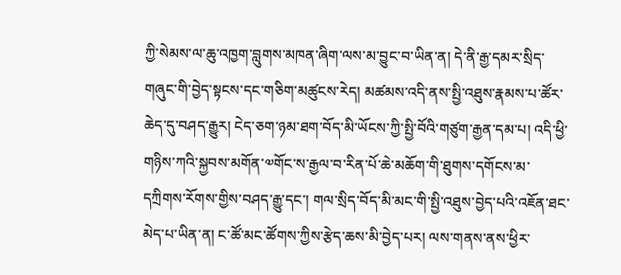ཀྱི་སེམས་ལ་ཆུ་འཁྱག་བླུགས་མཁན་ཞིག་ལས་མ་བྱུང་བ་ཡིན་ན། དེ་ནི་རྒྱ་དམར་སྲིད་གཞུང་གི་བྱེད་སྟངས་དང་གཅིག་མཚུངས་རེད། མཚམས་འདི་ནས་སྤྱི་འཐུས་རྣམས་པ་ཚོར་ཆེད་དུ་བཤད་རྒྱུར། ངེད་ཅག་ཉམ་ཐག་བོད་མི་ཡོངས་ཀྱི་སྤྱི་བོའི་གཙུག་རྒྱན་དམ་པ། འདི་ཕྱི་གཉིས་ཀའི་སྐྱབས་མགོན་༧གོང་ས་རྒྱལ་བ་རིན་པོ་ཆེ་མཆོག་གི་ཐུགས་དགོངས་མ་དཀྲིགས་རོགས་གྱིས་བཤད་རྒྱུ་དང་། གལ་སྲིད་བོད་མི་མང་གི་སྤྱི་འཐུས་བྱེད་པའི་འཇོན་ཐང་མེད་པ་ཡིན་ན། ང་ཚོ་མང་ཚོགས་ཀྱིས་རྩེད་ཆས་མི་བྱེད་པར། ལས་གནས་ནས་ཕྱིར་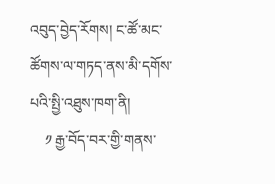འབུད་བྱེད་རོགས། ང་ཚོ་མང་ཚོགས་ལ་གཏད་ནས་མི་དགོས་པའི་སྤྱི་འཐུས་ཁག་ནི།
    ༡ རྒྱ་བོད་བར་གྱི་གནས་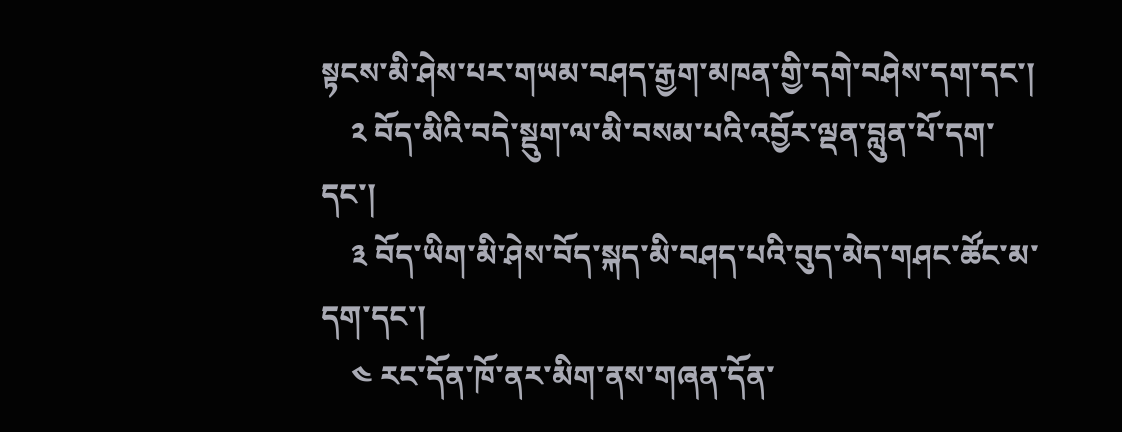སྟངས་མི་ཤེས་པར་གཡམ་བཤད་རྒྱག་མཁན་གྱི་དགེ་བཤེས་དག་དང་།
    ༢ བོད་མིའི་བདེ་སྡུག་ལ་མི་བསམ་པའི་འབྱོར་ལྡན་བླུན་པོ་དག་དང་།
    ༣ བོད་ཡིག་མི་ཤེས་བོད་སྐད་མི་བཤད་པའི་བུད་མེད་གཤང་ཚོང་མ་དག་དང་།
    ༤ རང་དོན་ཁོ་ནར་མིག་ནས་གཞན་དོན་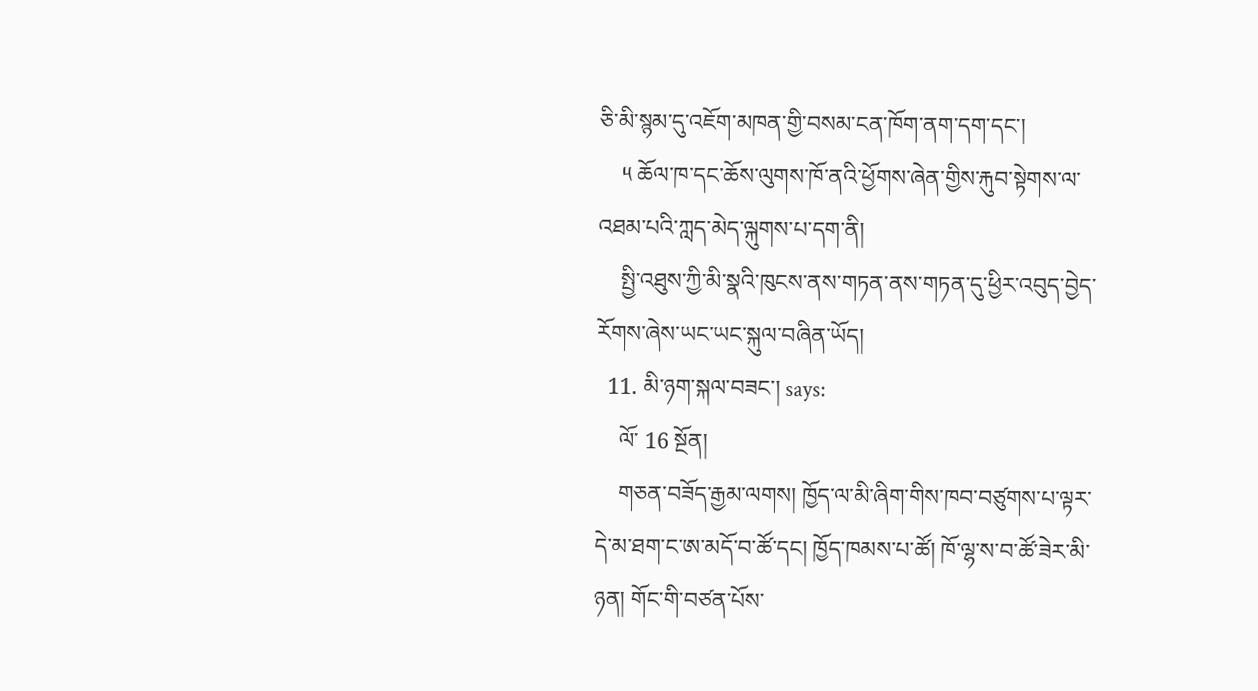ཅི་མི་སྙམ་དུ་འཇོག་མཁན་གྱི་བསམ་ངན་ཁོག་ནག་དག་དང་།
    ༥ ཆོལ་ཁ་དང་ཆོས་ལུགས་ཁོ་ནའི་ཕྱོགས་ཞེན་གྱིས་རྐུབ་སྟེགས་ལ་འཐམ་པའི་ཀླད་མེད་ལྐུགས་པ་དག་ནི།
    སྤྱི་འཐུས་ཀྱི་མི་སྣའི་ཁུངས་ནས་གཏན་ནས་གཏན་དུ་ཕྱིར་འབུད་བྱེད་རོགས་ཞེས་ཡང་ཡང་སྐུལ་བཞིན་ཡོད།
  11. མི་ཉག་སྐལ་བཟང་། says:
    ལོ་ 16 སྔོན།
    གཅན་བཟོད་རྒྱམ་ལགས། ཁྱོད་ལ་མི་ཞིག་གིས་ཁབ་བཙུགས་པ་ལྟར་དེ་མ་ཐག་ང་ཨ་མདོ་བ་ཚོ་དང། ཁྱོད་ཁམས་པ་ཚོ། ཁོ་ལྷ་ས་བ་ཚོ་ཟེར་མི་ཉན། གོང་གི་བཙན་པོས་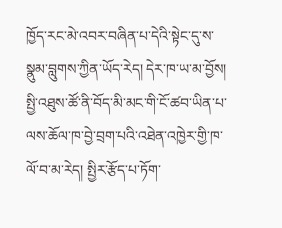ཁྱོད་རང་མེ་འབར་བཞིན་པ་དེའི་སྟེང་དུ་ས་སྣུམ་བླུགས་ཀྱིན་ཡོད་རེད། དེར་ཁ་ཡ་མ་བྱོས། སྤྱི་འཐུས་ཚོ་ནི་བོད་མི་མང་གི་ངོ་ཚབ་ཡིན་པ་ལས་ཆོལ་ཁ་བྱེ་བྲག་པའི་འཐེན་འཁྱེར་གྱི་ཁ་ལོ་བ་མ་རེད། སྤྱིར་རྩོད་པ་ཏོག་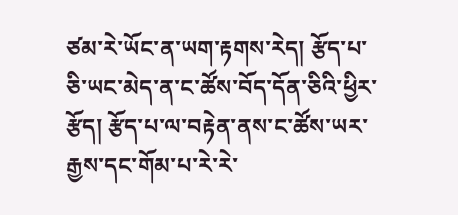ཙམ་རེ་ཡོང་ན་ཡག་རྟགས་རེད། རྩོད་པ་ཅི་ཡང་མེད་ན་ང་ཚོས་བོད་དོན་ཅིའི་ཕྱིར་རྩོད། རྩོད་པ་ལ་བརྟེན་ནས་ང་ཚོས་ཡར་རྒྱས་དང་གོམ་པ་རེ་རེ་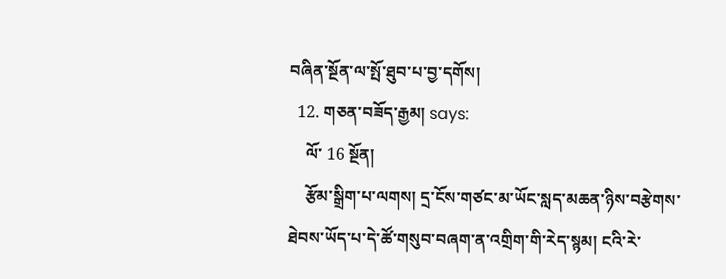བཞིན་སྔོན་ལ་སྤོ་ཐུབ་པ་བྱ་དགོས།
  12. གཅན་བཟོད་རྒྱམ། says:
    ལོ་ 16 སྔོན།
    རྩོམ་སྒྲིག་པ་ལགས། དྲ་ངོས་གཙང་མ་ཡོང་སླད་མཆན་ཉིས་བརྩེགས་ཐེབས་ཡོད་པ་དེ་ཚོ་གསུབ་བཞག་ན་འགྲིག་གི་རེད་སྙམ། ངའི་རེ་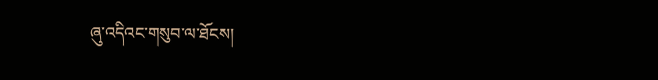ཞུ་འདིའང་གསུབ་ལ་ཐོངས།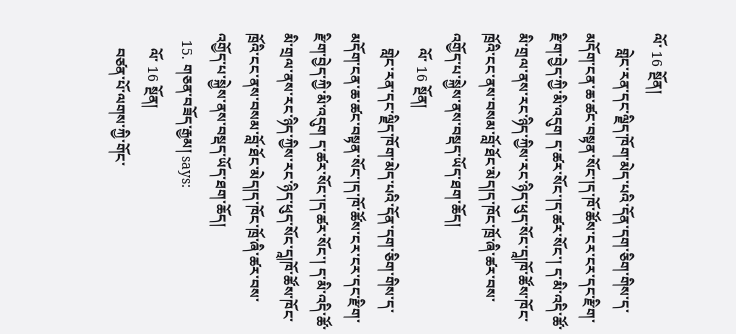ལོ་ 16 སྔོན།
    གླེང་རན་དང་ལྗིད་ཁོག་མེད་པའི་དོན་དག་ཅིག་གིས་ད་མདོག་ངན་ཆ་ཚང་བསྟན་སོང་།ད་ཁོ་ཚོས་ངར་ངར་དང་རྫིག་རྫིག་བྱེད་ཀྱི་མི་འདུག ད་ཚར་སོང་།ད་ཚར་སོང་། ད་མི་འདི་ཚོ་མི་གྲལ་ནས་རང་ཉིད་ཀྱིས་རང་ཉིད་ཕུད་སོང་དཱ།ཁོ་ཚོས་ཁོང་ཁྲོའི་ངང་ནས་བསམ་བློ་ཐོང་མེད།ད་ཁོང་ཁྲོ་ཞི་ཚར་བས་འགྱོད་པ་སྐྱེས་ནས་བསྡད་ཡོད་ཐག་ཆོད།
    ལོ་ 16 སྔོན།
    གླེང་རན་དང་ལྗིད་ཁོག་མེད་པའི་དོན་དག་ཅིག་གིས་ད་མདོག་ངན་ཆ་ཚང་བསྟན་སོང་།ད་ཁོ་ཚོས་ངར་ངར་དང་རྫིག་རྫིག་བྱེད་ཀྱི་མི་འདུག ད་ཚར་སོང་།ད་ཚར་སོང་། ད་མི་འདི་ཚོ་མི་གྲལ་ནས་རང་ཉིད་ཀྱིས་རང་ཉིད་ཕུད་སོང་དཱ།ཁོ་ཚོས་ཁོང་ཁྲོའི་ངང་ནས་བསམ་བློ་ཐོང་མེད།ད་ཁོང་ཁྲོ་ཞི་ཚར་བས་འགྱོད་པ་སྐྱེས་ནས་བསྡད་ཡོད་ཐག་ཆོད།
  15. གཅན་བཟོད་རྒྱམ། says:
    ལོ་ 16 སྔོན།
    བཙན་པོ་ལགས་ཀྱི་གོང་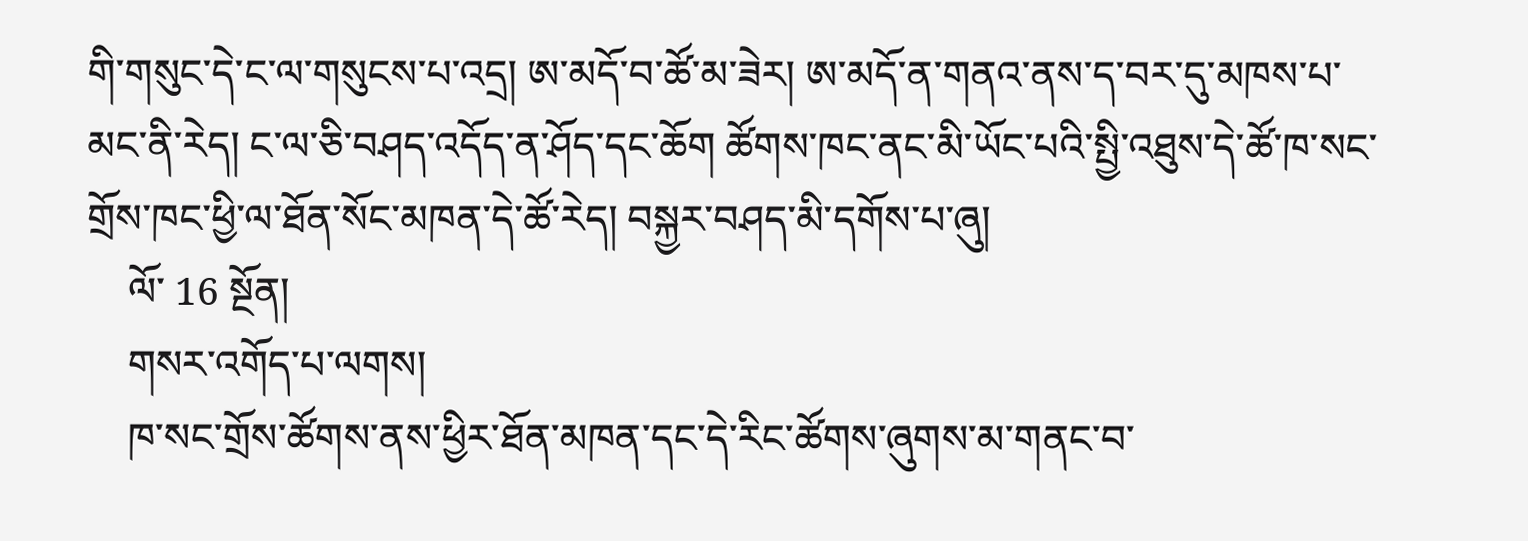གི་གསུང་དེ་ང་ལ་གསུངས་པ་འདྲ། ཨ་མདོ་བ་ཚོ་མ་ཟེར། ཨ་མདོ་ན་གནའ་ནས་ད་བར་དུ་མཁས་པ་མང་ནི་རེད། ང་ལ་ཅི་བཤད་འདོད་ན་ཤོད་དང་ཆོག ཚོགས་ཁང་ནང་མི་ཡོང་པའི་སྤྱི་འཐུས་དེ་ཚོ་ཁ་སང་གྲོས་ཁང་ཕྱི་ལ་ཐོན་སོང་མཁན་དེ་ཚོ་རེད། བསྐྱར་བཤད་མི་དགོས་པ་ཞུ།
    ལོ་ 16 སྔོན།
    གསར་འགོད་པ་ལགས།
    ཁ་སང་གྲོས་ཚོགས་ནས་ཕྱིར་ཐོན་མཁན་དང་དེ་རིང་ཚོགས་ཞུགས་མ་གནང་བ་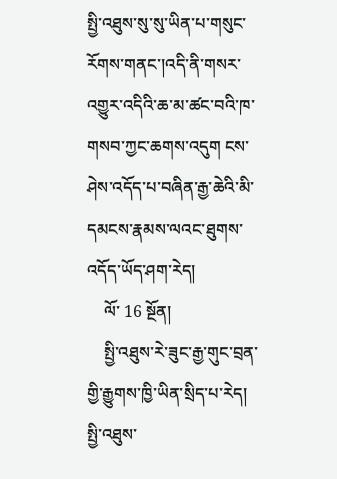སྤྱི་འཐུས་སུ་སུ་ཡིན་པ་གསུང་རོགས་གནང་།འདི་ནི་གསར་འགྱུར་འདིའི་ཆ་མ་ཚང་བའི་ཁ་གསབ་ཀྱང་ཆགས་འདུག ངས་ཤེས་འདོད་པ་བཞིན་རྒྱ་ཆེའི་མི་དམངས་རྣམས་ལའང་ཐུགས་འདོད་ཡོད་ཤག་རེད།
    ལོ་ 16 སྔོན།
    སྤྱི་འཐུས་རེ་ཟུང་རྒྱ་གུང་བྲན་གྱི་རྒྱུགས་ཁྱི་ཡིན་སྲིད་པ་རེད། སྤྱི་འཐུས་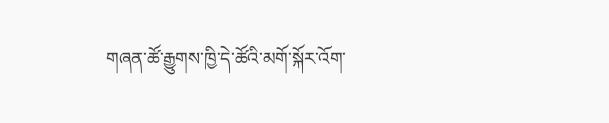གཞན་ཚོ་རྒྱུགས་ཁྱི་དེ་ཚོའི་མགོ་སྐོར་འོག་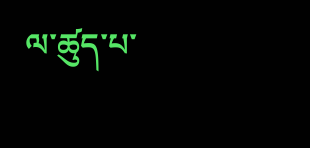ལ་ཚུད་པ་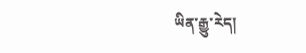ཡིན་རྒྱུ་རེད།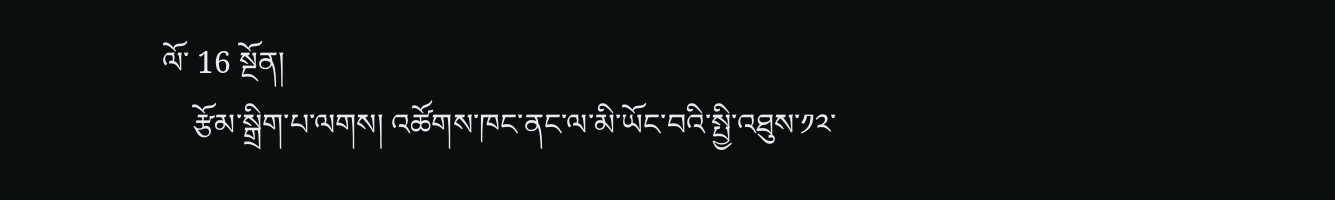ལོ་ 16 སྔོན།
    རྩོམ་སྒྲིག་པ་ལགས། འཚོགས་ཁང་ནང་ལ་མི་ཡོང་བའི་སྤྱི་འཐུས་༡༢་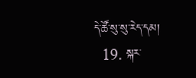དེ་ཚོ་སུ་སུ་རེད་དམ།
  19. སྐར་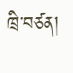ཁྲི་བཙན།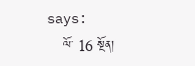says:
    ལོ་ 16 སྔོན།